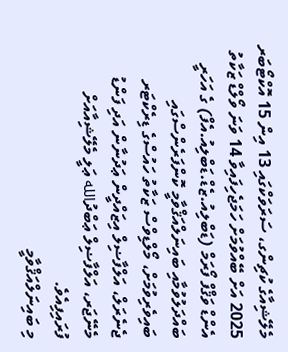މެލޭޝިއާގެ ކުޗިންގ، ސަރަވަކްގައި 13 އިން 15 އޮކްޓޯބަރ 2025 އަށް ބޭއްވުމަށް ހަމަޖެހިފައިވާ 14 ވަނަ ވޯލްޑް ޒަކާތު އެންޑް ވަޤްފް ފޯރަމް (ޑަބްލިއު.ޒެޑް.ޑަބްލިއު.އެފް) ގެ އަހަރީ ބައްދަލުވުމާއި ބައިނަލްއަޤްވާމީ ކޮންފަރެންސްގައި ބައިވެރިވުމަށް، މޯލްޑިވްސް ޒަކާތު ހައުސްގެ ޑިރެކްޓަރ ޖެނެރަލް، އަލްފާޟިލް އިޒައްދީން ޢަދުނާން އަދި ފަންޑު މެނޭޖަރ، އަލްފާޟިލް ޢަބްދުالله ޢަލީ މެލޭޝިއާއަށް ފުރައިފިއެވެ.
މި ބައިނަލްއަޤްވާމީ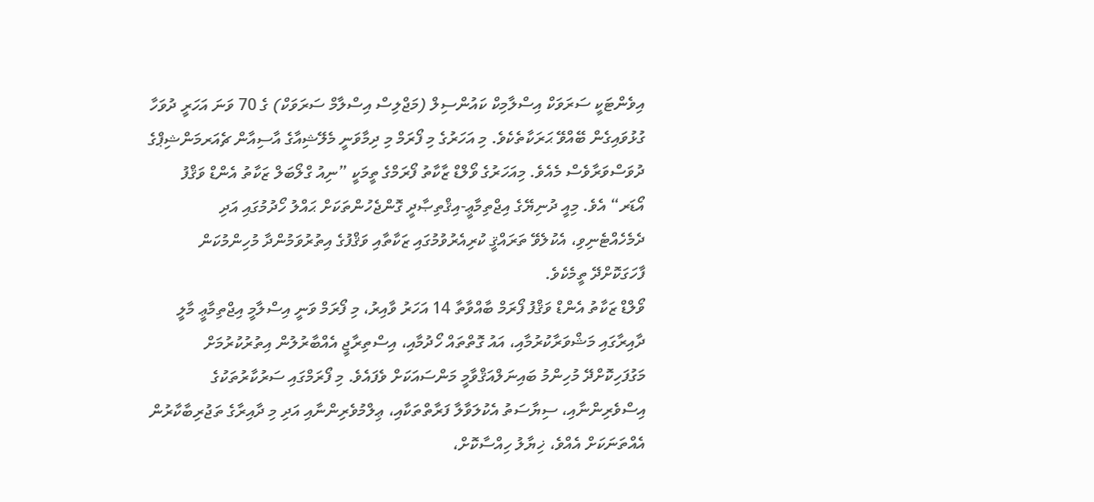އިވެންޓަކީ ސަރަވަކް އިސްލާމިކް ކައުންސިލް (މަޖްލިސް އިސްލާމް ސަރަވަކް) ގެ 70 ވަނަ އަހަރީ ދުވަހާ ގުޅުވައިގެން ބޭއްވޭ ޙަރަކާތެކެވެ. މި އަހަރުގެ މި ފޯރަމް މި ދިމާވަނީ މެލޭޝިއާގެ އާސިއާން ޗެއަރމަންޝިޕްގެ ދުވަސްވަރާވެސް މެއެވެ. މިއަހަރުގެ ވޯލްޑް ޒާކާތު ފޯރަމްގެ ތީމަކީ ”ނިއު ގްލޯބަލް ޒަކާތު އެންޑް ވަޤްފު އޯޑަރ“ އެވެ. މިއީ ދުނިޔޭގެ އިޖްތިމާޢީ-އިޤްތިޞާދީ ގޮންޖެހުންތަކަށް ޙައްލު ހޯދުމުގައި އަދި ދެމެހެއްޓެނިވި، އެކުލެވޭ ތަރައްޤީ ކުރިއެރުވުމުގައި ޒަކާތާއި ވަޤްފުގެ އިތުރުވަމުންދާ މުހިންމުކަން ފާހަގަކޮށްދޭ ތީމެކެވެ.
ވޯލްޑް ޒަކާތު އެންޑް ވަޤްފު ފޯރަމް ބާއްވާތާ 14 އަހަރު ވާއިރު، މި ފޯރަމް ވަނީ އިސްލާމީ އިޖްތިމާޢީ މާލީ ދާއިރާގައި މަޝްވަރާކުރުމާއި، އައު ގޮތްތައް ހޯދުމާއި، އިސްތިރާޖީ އެއްބާރުލުން އިތުރުކުރުމަށް މަގުފަހިކޮށްދޭ މުހިންމު ބައިނަލްއަޤްވާމީ މަންސައަކަށް ވެފައެވެ. މި ފޯރަމްގައި ސަރުކާރުތަކުގެ އިސްވެރިންނާއި، ސިޔާސަތު އެކުލަވާލާ ފަރާތްތަކާއި، ޢިލްމުވެރިންނާއި އަދި މި ދާއިރާގެ ތަޖުރިބާކާރުން އެއްތަނަކަށް އެއްވެ، ޚިޔާލު ހިއްސާކޮށް،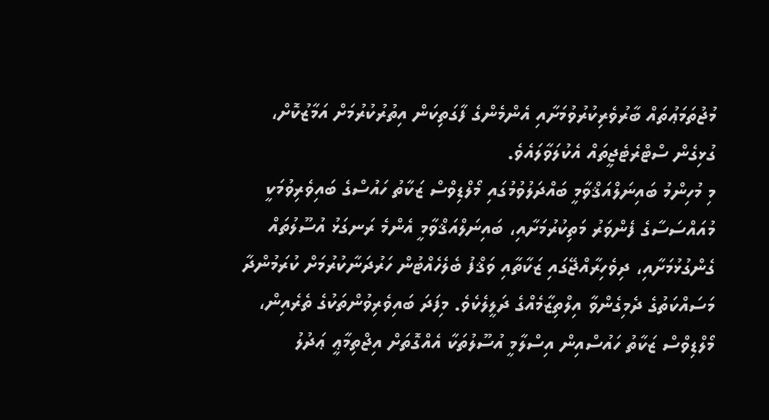މުޖުތަމަޢުތައް ބާރުވެރިކުރުވުމަށާއި އެންމެންގެ ފާގަތިކަން އިތުރުކުރުމަށް އަމާޒުކޮށް، ގުޅިގެން ސްޓްރެޓެޖީތައް އެކުލަވާލައެވެ.
މި މުހިންމު ބައިނަލްއަޤްވާމީ ބައްދަލުވުމުގައި މޯލްޑިވްސް ޒަކާތު ހައުސްގެ ބައިވެރިވުމަކީ މުއައްސަސާގެ ފެންވަރު މަތިކުރުމަށާއި، ބައިނަލްއަޤްވާމީ އެންމެ ރަނގަޅު އުސޫލުތައް ގެންގުޅުމަށާއި، ދިވެހިރާއްޖޭގައި ޒަކާތާއި ވަޤްފު ބެލެހެއްޓުން ހަރުދަނާކުރުމަށް ކުރަމުންދާ މަސައްކަތުގެ ދެމިގެންވާ އިލްތިޒާމެއްގެ ދަލީލެކެވެ. މިފަދަ ބައިވެރިވުންތަކުގެ ތެރެއިން، މޯލްޑިވްސް ޒަކާތު ހައުސްއިން އިސްލާމީ އުސޫލުތަކާ އެއްގޮތަށް އިޖްތިމާޢީ ޢަދުލު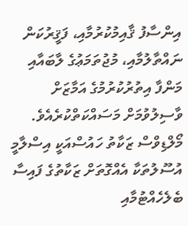އިންސާފު ޤާއިމުކުރުމާއި، ފަޤީރުކަން ނައްތާލުމާއި، މުޖުތަމަޢުގެ ލާބައާއި މަންފާ އިތުރުކުރުމުގެ އަމާޒަށް ވާސިލުވުމަށް މަސައްކަތްކުރެއެވެ.
މޯލްޑިވްސް ޒަކާތު ހައުސްއަކީ އިސްލާމީ އުސޫލުތަކާ އެއްގޮތަށް ޒަކާތުގެ ފައިސާ ބެލެހެއްޓުމާއި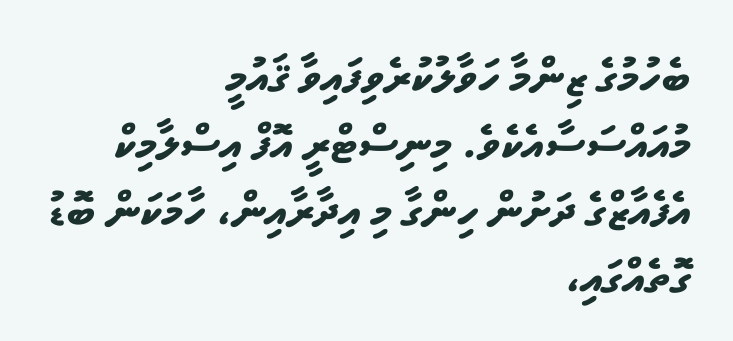ބެހުމުގެ ޒިންމާ ހަވާލުކުރެވިފައިވާ ޤައުމީ މުއައްސަސާއެކެވެ. މިނިސްޓްރީ އޮފް އިސްލާމިކް އެފެއާޒްގެ ދަށުން ހިންގާ މި އިދާރާއިން، ހާމަކަން ބޮޑު ގޮތެއްގައި،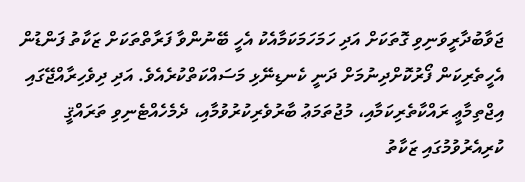ޖަވާބުދާރީވަނިވި ގޮތަކަށް އަދި ހަމަހަމަކަމާއެކު އެހީ ބޭނުންވާ ފަރާތްތަކަށް ޒަކާތު ފަންޑުން އެހީތެރިކަން ފޯރުކޮށްދިނުމަށް ދަނީ ކެނޑިނޭޅި މަސައްކަތްކުރެއެވެ. އަދި ދިވެހިރާއްޖޭގައި އިޖްތިމާޢީ ރައްކާތެރިކަމާއި، މުޖުތަމަޢު ބާރުވެރިކުރުވުމާއި، ދެމެހެއްޓެނިވި ތަރައްޤީ ކުރިއެރުވުމުގައި ޒަކާތު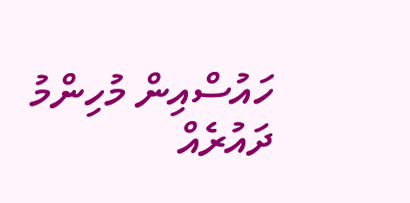ހައުސްއިން މުހިންމު ދައުރެއް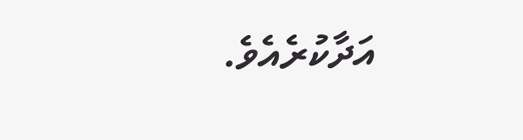އަދާކުރެއެވެ.